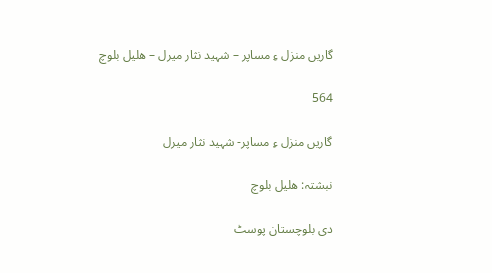گاریں منزل ءِ مساپر – شہید نثار میرل – ھلیل بلوچ

564

گاریں منزل ءِ مساپر- شہید نثار میرل

نبشتہ: ھلیل بلوچ

دی بلوچستان پوسٹ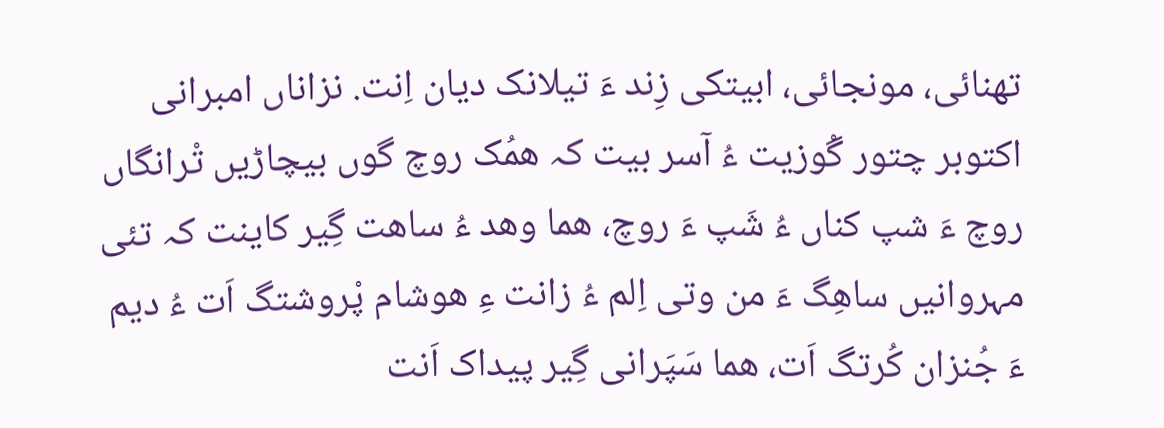تھنائی، مونجائی، ابیتکی زِند ءَ تیلانک دیان اِنت. نزاناں امبرانی اکتوبر چتور گْوزیت ءُ آسر بیت کہ ھمُک روچ گوں بیچاڑیں تْرانگاں روچ ءَ شپ کناں ءُ شَپ ءَ روچ، ھما وھد ءُ ساھت گِیر کاینت کہ تئی مہروانیں ساھِگ ءَ من وتی اِلم ءُ زانت ءِ ھوشام پْروشتگ اَت ءُ دیم ءَ جُنزان کُرتگ اَت، ھما سَپَرانی گِیر پیداک اَنت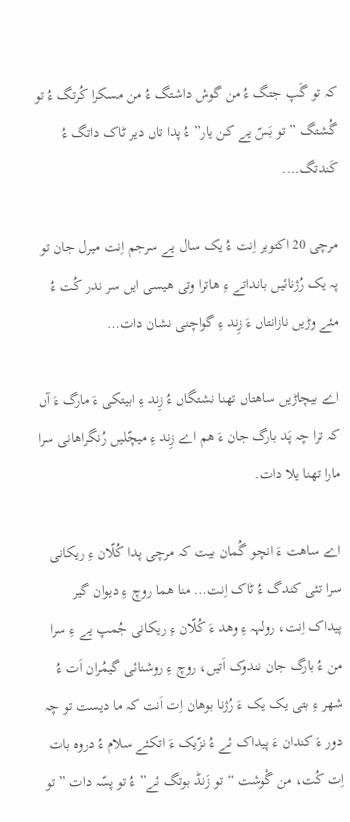کہ تو گَپ جتگ ءُ من گوش داشتگ ءُ من مسکرا کُرتگ ءُ تو گُشتگ ” تو بَسّ یے کن یار” ءُ پدا تاں دیر ٹاک داتگ ءُ کَندتگ….

مرچی 20 اکتوبر اِنت ءُ یک سال یے سرجم اِنت میرل جان تو پہ یک رُژنائیں بانداتے ءِ ھاترا وتی ھیسی ایں سر ندر کُت ءُ مئے وڑیں نازانتاں ءَ زِند ءِ گواچنی نشان دات…

اے بیچاڑیں ساھتاں تھنا نشتگاں ءُ زِند ءِ ابیتکی ءَ مارگ ءَ آں کہ ترا چہ پَد بارگ جان ءَ ھم اے زِند ءِ میچّلیں رُنگراھانی سرا مارا تھنا یلا دات.

اے ساھت ءَ انچو گُمان بیت کہ مرچی پدا کُلّان ءِ ریکانی سرا تئی کندگ ءُ ٹاک اِنت… منا ھما روچ ءِ دیوان گیر پیداک اِنت، رولہہ ءِ وھد ءَ کُلّان ءِ ریکانی جُمپ یے ءِ سرا من ءُ بارگ جان نندوک اَتیں، روچ ءِ روشنائی گیمُران اَت ءُ شھر ءِ بتی یک یک ءَ رُژنا بوھان اِت اَنت کہ ما دیست تو چہ دور ءَ کندان ءَ پیداک ئے ءُ نزّیک ءَ اتکئے سلام ءُ دروہ بات اِت کُت، من گْوشت “تو زَنڈ بوتگ ئے” ءُ تو پسّہ دات ” تو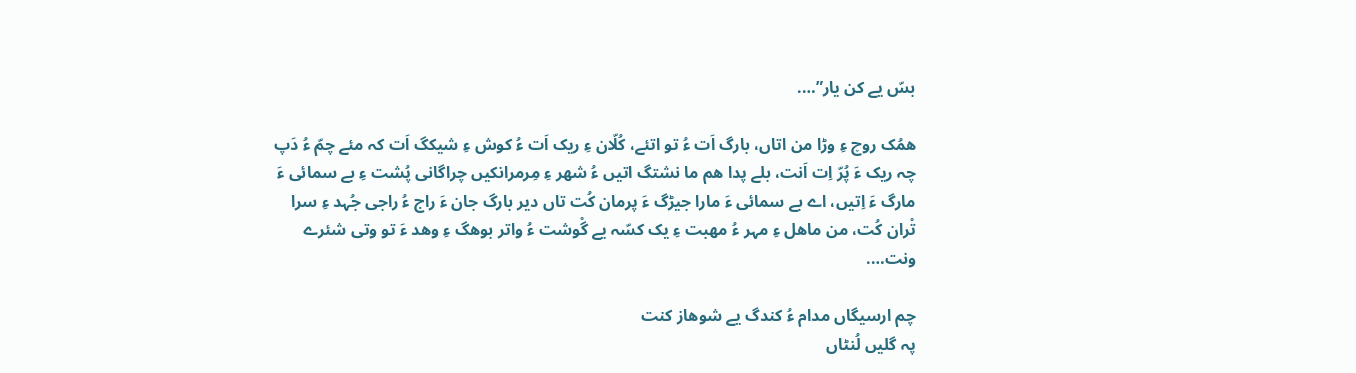بسّ یے کن یار”….

ھمُک روچ ءِ وڑا من اتاں، بارگ اَت ءُ تو اتئے، کُلّان ءِ ریک اَت ءُ کوش ءِ شیکگ اَت کہ مئے چمّ ءُ دَپ چہ ریک ءَ پُرّ اِت اَنت، بلے پدا ھم ما نشتگ اتیں ءُ شھر ءِ مِرمرانکیں چراگانی پُشت ءِ بے سمائی ءَ مارگ ءَ اِتیں، اے بے سمائی ءَ مارا جیڑگ ءَ پرمان کُت تاں دیر بارگ جان ءَ راج ءُ راجی جُہد ءِ سرا تْران کُت، من ماھل ءِ مہر ءُ مھبت ءِ یک کسّہ یے گْوشت ءُ واتر بوھگ ءِ وھد ءَ تو وتی شئرے ونت….

چم ارسیگاں مدام ءُ کندگ یے شوھاز کنت
پہ گلیں لُنٹاں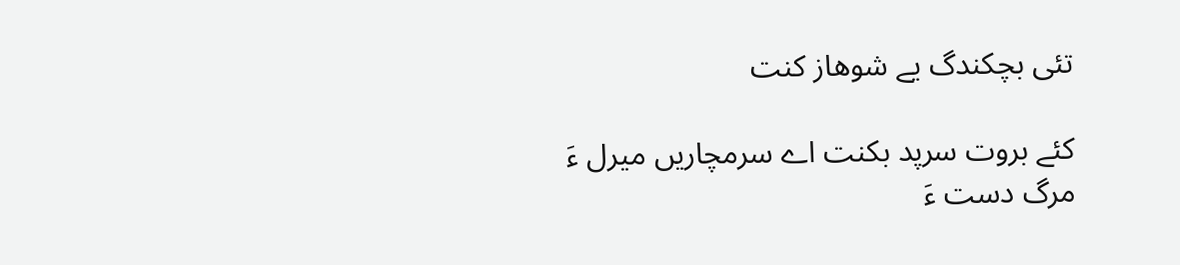تئی بچکندگ یے شوھاز کنت

کئے بروت سرپد بکنت اے سرمچاریں میرل ءَ
مرگ دست ءَ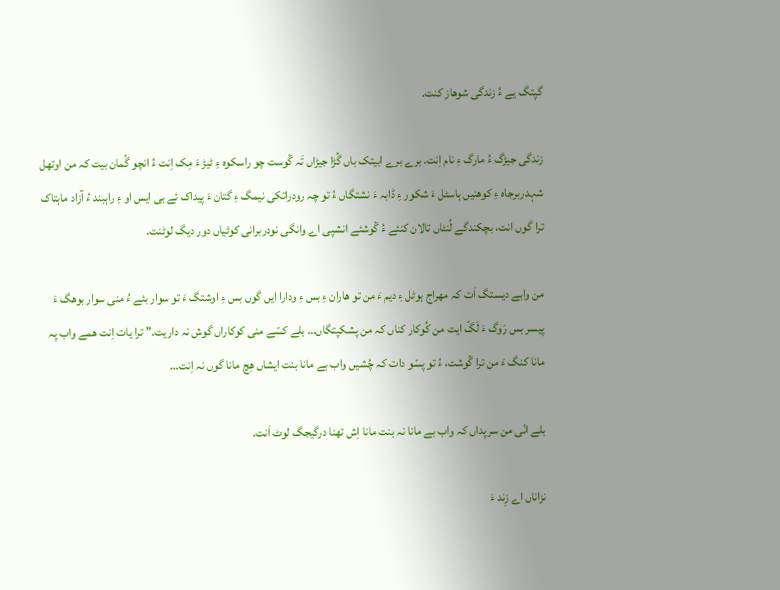گپتگ یے ءُ زندگی شوھاز کنت.

زندگی جیڑگ ءُ مارگ ءِ نام اِنت. برے برے ابیتک باں گُڑا جیڑاں تَہ گْوست چو راسکوہ ءِ ٹیڑ ءَ مِک اِنت ءُ انچو گُمان بیت کہ من اوتھل شہدربرجاہ ءِ کوھنیں ہاسٹل ءَ شکور ءِ ڈابہ ءَ نشتگاں ءُ تو چہ رودراتکی نیمگ ءِ گتان ءَ پیداک ئے بی ایس او ءِ راہبند ءُ آزاد ماہتاک ترا گوں انت، بچکندگے لُنٹاں تالان کنئے ءُ گْوشئے انشپی اے وانگی نودربرانی کوٹیاں دور دیگ لوٹنت.

من وابے دیستگ اَت کہ مھراج ہوٹل ءِ دیم ءَ من تو ھاران ءِ بس ءِ ودارا ایں گوں بس ءِ اوشتگ ءَ تو سوار بئے ءُ منی سوار بوھگ ءَ پیسر بس رَوگ ءَ لَگّ ایت من کُوکار کناں کہ من پشکپتگاں… بلے کسّے منی کوکاراں گوش نہ داریت.” ترا یات اِنت ھمے واب پہ مانا کنگ ءَ من ترا گْوشت، ءُ تو پسّو دات کہ چُشیں واب بے مانا بنت ایشاں ھِچ مانا گوں نہ اِنت…

بلے انّی من سرپداں کہ واب بے مانا نہ بنت مانا اِش تھنا درگیجگ لوٹ اَنت.

نزاناں اے زِند ءَ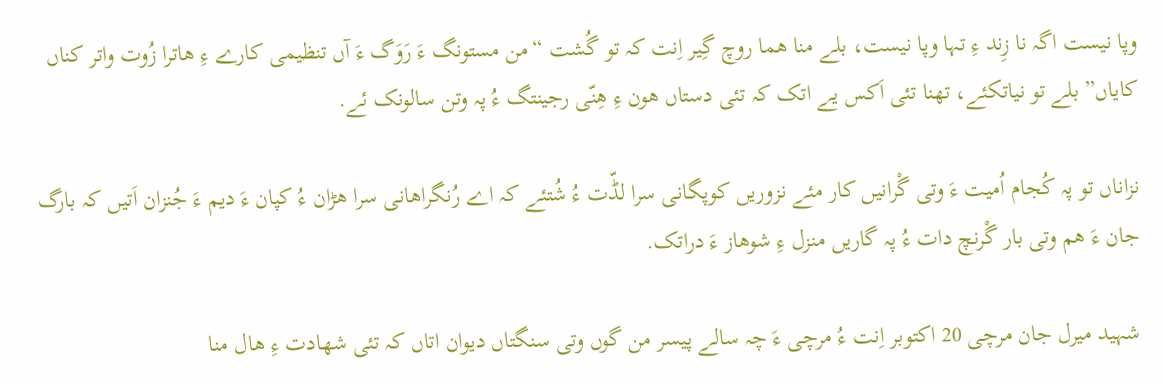وپا نیست اگہ نا زِند ءِ تہا وپا نیست، بلے منا ھما روچ گِیر اِنت کہ تو گُشت “من مستونگ ءَ رَوَگ ءَ آں تنظیمی کارے ءِ ھاترا زُوت واتر کناں کایاں” بلے تو نیاتکئے، تھنا تئی اَکس یے اتک کہ تئی دستاں ھون ءِ ھِنّی رجینتگ ءُ پہ وتن سالونک ئے.

نزاناں تو پہ کُجام اُمیت ءَ وتی گْرانیں کار مئے نزوریں کوپگانی سرا لڈّت ءُ شُتئے کہ اے رُنگراھانی سرا ھڑان ءُ کپان ءَ دیم ءَ جُنزان اَتیں کہ بارگ جان ءَ ھم وتی بار گْرنچ دات ءُ پہ گاریں منزل ءِ شوھاز ءَ دراتک.

شہید میرل جان مرچی 20 اکتوبر اِنت ءُ مرچی ءَ چہ سالے پیسر من گوں وتی سنگتاں دیوان اتاں کہ تئی شھادت ءِ ھال منا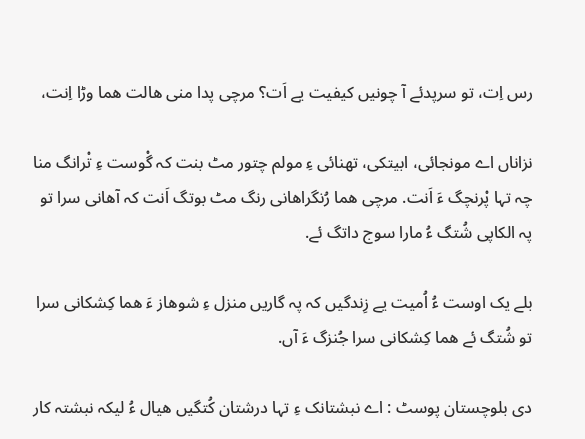رس اِت، تو سرپدئے آ چونیں کیفیت یے اَت؟ مرچی پدا منی ھالت ھما وڑا اِنت،

نزاناں اے مونجائی، ابیتکی، تھنائی ءِ مولم چتور مٹ بنت کہ گْوست ءِ تْرانگ منا چہ تہا پْرنچگ ءَ اَنت. مرچی ھما رُنگراھانی رنگ مٹ بوتگ اَنت کہ آھانی سرا تو پہ الکاپی شُتگ ءُ مارا سوج داتگ ئے.

بلے یک اوست ءُ اُمیت یے زِندگیں کہ پہ گاریں منزل ءِ شوھاز ءَ ھما کِشکانی سرا تو شُتگ ئے ھما کِشکانی سرا جُنزگ ءَ آں.

دی بلوچستان پوسٹ : اے نبشتانک ءِ تہا درشتان کُتگیں ھیال ءُ لیکہ نبشتہ کار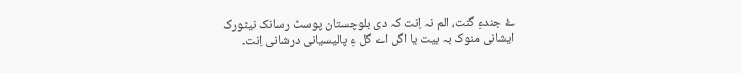ۓ جندءِ گنت، الم نہ اِنت کہ دی بلوچستان پوسٹ رسانک نیٹورک ایشانی منوک بہ بیت یا اگں اے گل ءِ پالیسیانی درشانی اِنت۔